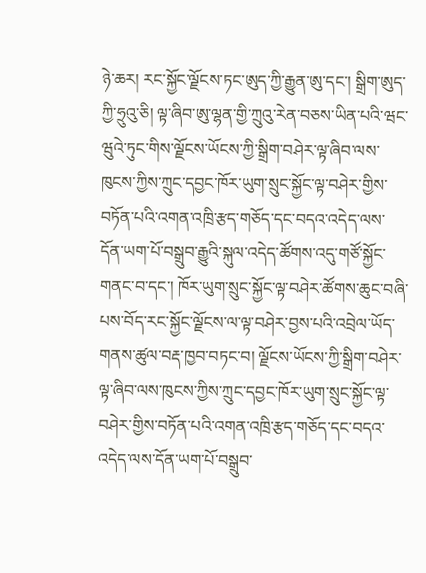ཉེ་ཆར། རང་སྐྱོང་ལྗོངས་ཏང་ཨུད་ཀྱི་རྒྱུན་ཨུ་དང་། སྒྲིག་ཨུད་ཀྱི་ཧྲུའུ་ཅི། ལྟ་ཞིབ་ཨུ་ལྷན་གྱི་ཀྲུའུ་རེན་བཅས་ཡིན་པའི་ཝང་ཝུའེ་ཏུང་གིས་ལྗོངས་ཡོངས་ཀྱི་སྒྲིག་བཤེར་ལྟ་ཞིབ་ལས་ཁུངས་ཀྱིས་ཀྲུང་དབྱང་ཁོར་ཡུག་སྲུང་སྐྱོང་ལྟ་བཤེར་གྱིས་བཏོན་པའི་འགན་འཁྲི་རྩད་གཅོད་དང་བདའ་འདེད་ལས་དོན་ཡག་པོ་བསྒྲུབ་རྒྱུའི་སྐུལ་འདེད་ཚོགས་འདུ་གཙོ་སྐྱོང་གནང་བ་དང་། ཁོར་ཡུག་སྲུང་སྐྱོང་ལྟ་བཤེར་ཚོགས་ཆུང་བཞི་པས་བོད་རང་སྐྱོང་ལྗོངས་ལ་ལྟ་བཤེར་བྱས་པའི་འབྲེལ་ཡོད་གནས་ཚུལ་བརྡ་ཁྱབ་བཏང་བ། ལྗོངས་ཡོངས་ཀྱི་སྒྲིག་བཤེར་ལྟ་ཞིབ་ལས་ཁུངས་ཀྱིས་ཀྲུང་དབྱང་ཁོར་ཡུག་སྲུང་སྐྱོང་ལྟ་བཤེར་གྱིས་བཏོན་པའི་འགན་འཁྲི་རྩད་གཅོད་དང་བདའ་འདེད་ལས་དོན་ཡག་པོ་བསྒྲུབ་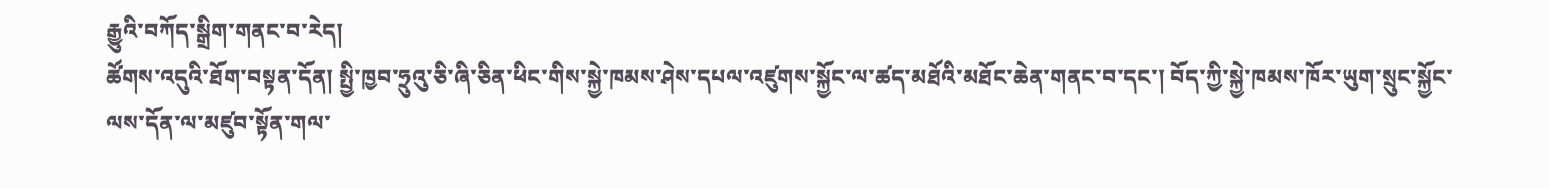རྒྱུའི་བཀོད་སྒྲིག་གནང་བ་རེད།
ཚོགས་འདུའི་ཐོག་བསྟན་དོན། སྤྱི་ཁྱབ་ཧྲུའུ་ཅི་ཞི་ཅིན་ཕིང་གིས་སྐྱེ་ཁམས་ཤེས་དཔལ་འཛུགས་སྐྱོང་ལ་ཚད་མཐོའི་མཐོང་ཆེན་གནང་བ་དང་། བོད་ཀྱི་སྐྱེ་ཁམས་ཁོར་ཡུག་སྲུང་སྐྱོང་ལས་དོན་ལ་མཛུབ་སྟོན་གལ་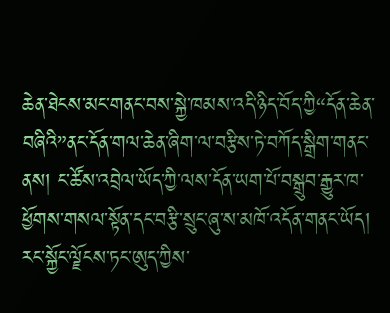ཆེན་ཐེངས་མང་གནང་བས་སྐྱེ་ཁམས་འདི་ཉིད་བོད་ཀྱི“དོན་ཆེན་བཞིའི”ནང་དོན་གལ་ཆེན་ཞིག་ལ་བརྩིས་ཏེ་བཀོད་སྒྲིག་གནང་ནས། ང་ཚོས་འབྲེལ་ཡོད་ཀྱི་ལས་དོན་ཡག་པོ་བསྒྲུབ་རྒྱུར་ཁ་ཕྱོགས་གསལ་སྟོན་དང་བརྩི་སྲུང་ཞུ་ས་མཁོ་འདོན་གནང་ཡོད། རང་སྐྱོང་ལྗོངས་ཏང་ཨུད་ཀྱིས་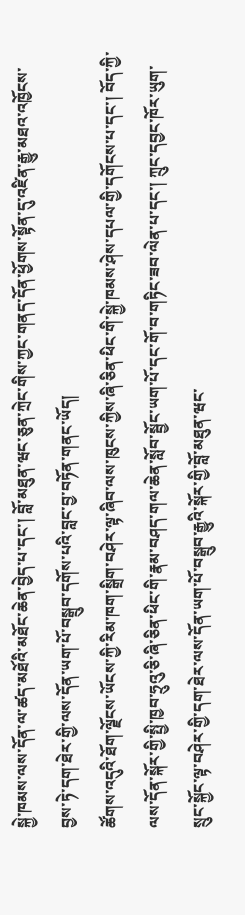སྐྱེ་ཁམས་ལས་དོན་ལ་ཚད་མཐོའི་མཐོང་ཆེན་བྱེད་པ་དང་། བློ་མཐུན་ཝང་ཅུན་ཀྲེང་གིས་ཀྱང་གནད་དོན་ཕྱོགས་སྟོན་དུ་འཛིན་རྒྱུ་མཐའ་འཁྱོངས་བྱས་ཏེ་དག་ཐེར་གྱི་ལས་དོན་ཡག་པོ་བསྒྲུབ་དགོས་པའི་བླང་བྱ་བཏོན་གནང་ཡོད།
ཚོགས་འདུའི་ཐོག་ལྗོངས་ཡོངས་ཀྱི་རིམ་ཁག་སྒྲིག་བཤེར་ལྟ་ཞིབ་ལས་ཁུངས་ཀྱིས་ཞི་ཅིན་ཕིང་གི་སྐྱེ་ཁམས་ཤེས་དཔལ་གྱི་དགོངས་པ་དང་། བོད་ཀྱི་ལས་དོན་སྐོར་གྱི་སྤྱི་ཁྱབ་ཧྲུའུ་ཅི་ཞི་ཅིན་ཕིང་གི་རྣམ་བཤད་གལ་ཆེན་སློབ་སྦྱོང་ཡག་པོ་དང་གོ་བ་གཏིང་ཟབ་ལེན་པ་དང་། ཀྲུང་དབྱང་ཁོར་ཡུག་སྲུང་སྐྱོང་ལྟ་བཤེར་གྱི་དག་ཐེར་ལས་དོན་ཡག་པོ་བསྒྲུབ་རྒྱུའི་སྐོར་གྱི་བློ་མཐུན་ཝང་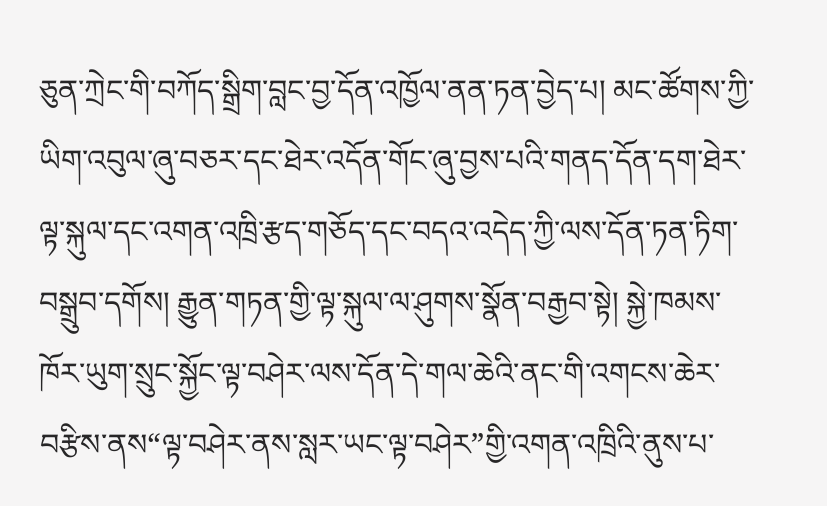ཅུན་ཀྲེང་གི་བཀོད་སྒྲིག་བླང་བྱ་དོན་འཁྱོལ་ནན་ཏན་བྱེད་པ། མང་ཚོགས་ཀྱི་ཡིག་འབུལ་ཞུ་བཅར་དང་ཐེར་འདོན་གོང་ཞུ་བྱས་པའི་གནད་དོན་དག་ཐེར་ལྟ་སྐུལ་དང་འགན་འཁྲི་རྩད་གཅོད་དང་བདའ་འདེད་ཀྱི་ལས་དོན་ཏན་ཏིག་བསྒྲུབ་དགོས། རྒྱུན་གཏན་གྱི་ལྟ་སྐུལ་ལ་ཤུགས་སྣོན་བརྒྱབ་སྟེ། སྐྱེ་ཁམས་ཁོར་ཡུག་སྲུང་སྐྱོང་ལྟ་བཤེར་ལས་དོན་དེ་གལ་ཆེའི་ནང་གི་འགངས་ཆེར་བརྩིས་ནས“ལྟ་བཤེར་ནས་སླར་ཡང་ལྟ་བཤེར”གྱི་འགན་འཁྲིའི་ནུས་པ་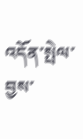འདོན་སྤེལ་བྱས་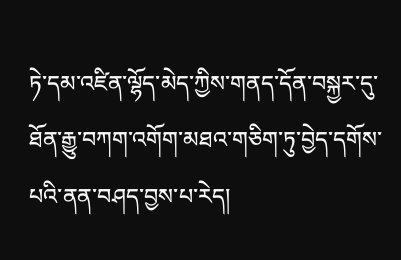ཏེ་དམ་འཛིན་ལྷོད་མེད་ཀྱིས་གནད་དོན་བསྐྱར་དུ་ཐོན་རྒྱུ་བཀག་འགོག་མཐའ་གཅིག་ཏུ་བྱེད་དགོས་པའི་ནན་བཤད་བྱས་པ་རེད།